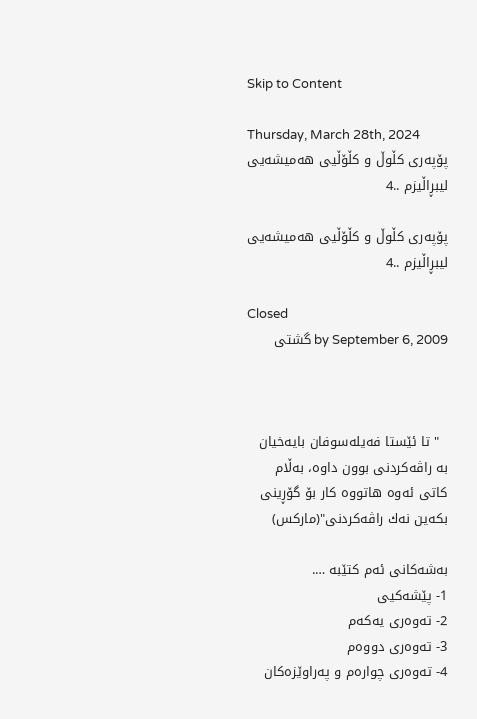Skip to Content

Thursday, March 28th, 2024
پۆپه‌ری كڵوڵ و كڵۆڵیی هه‌میشه‌یی لیبڕاڵیزم ..4

پۆپه‌ری كڵوڵ و كڵۆڵیی هه‌میشه‌یی لیبڕاڵیزم ..4

Closed
by September 6, 2009 گشتی



  " تا ئێستا فه‌یله‌سوفان بایه‌خیان به‌ راڤه‌كردنی بوون داوه‌، به‌ڵام كاتی ئه‌وه‌ هاتووه‌ كار بۆ گۆڕینی بكه‌ین نه‌ك راڤه‌كردنی"(ماركس)

به‌شه‌کانی ئه‌م کتێبه‌ ….
1- پێشه‌کیی
2- ته‌وه‌ری یه‌که‌م
3- ته‌وه‌ری دووه‌م
4- ته‌وه‌ری چواره‌م و په‌راوێزه‌کان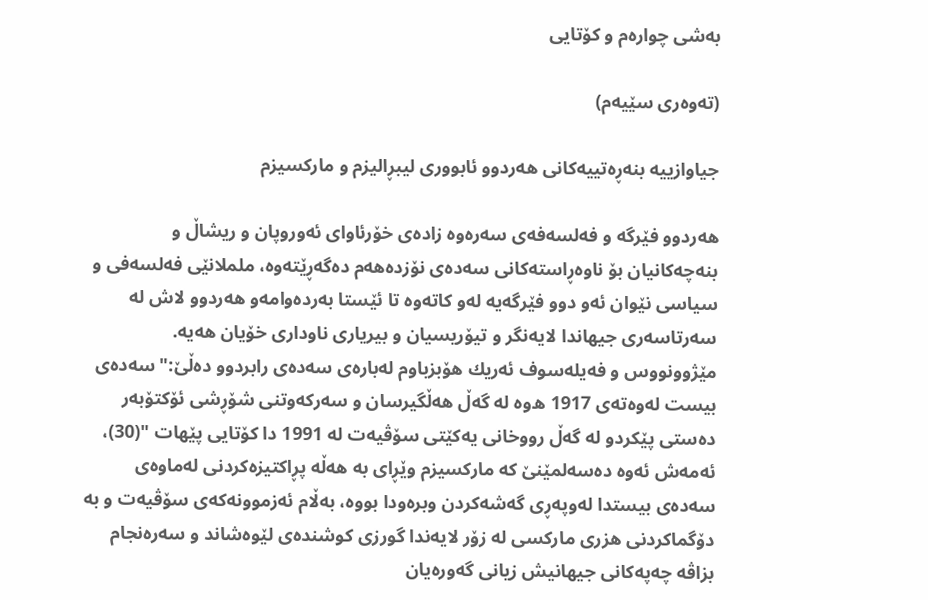به‌شی چواره‌م و کۆتایی

(ته‌وه‌ری سێیه‌م)

جیاوازییه‌ بنه‌ڕه‌تییه‌كانی هه‌ردوو ئابووری لیبڕالیزم و ماركسیزم

هه‌ردوو فێرگه‌ و فه‌لسه‌فه‌ی سه‌ره‌وه‌ زاده‌ی خۆرئاوای ئه‌وروپان و ریشاڵ و بنه‌چه‌كانیان بۆ ناوه‌ڕاسته‌كانی سه‌ده‌ی نۆزده‌هه‌م ده‌گه‌ڕێته‌وه‌، ململانێی فه‌لسه‌فی و سیاسی نێوان ئه‌و دوو فێرگه‌یه‌ له‌و كاته‌وه‌ تا ئێستا به‌رده‌وامه‌و هه‌ردوو لاش له‌ سه‌رتاسه‌ری جیهاندا لایه‌نگر و تیۆریسیان و بیریاری ناوداری خۆیان هه‌یه‌. مێژوونووس و فه‌یله‌سوف ئه‌ریك هۆبزباوم له‌باره‌ی سه‌ده‌ی رابردوو ده‌ڵێ‌:" سه‌ده‌ی بیست له‌وه‌ته‌ی 1917 ه‌وه‌ له‌ گه‌ڵ هه‌ڵگیرسان و سه‌ركه‌وتنی شۆڕشی ئۆكتۆبه‌ر ده‌ستی پێكردو له‌ گه‌ڵ رووخانی یه‌كێتی سۆڤیه‌ت له‌ 1991 دا كۆتایی پێهات "(30)، ئه‌مه‌ش ئه‌وه‌ ده‌سه‌لمێنێ‌ كه‌ ماركسیزم وێڕای به‌ هه‌ڵه‌ پڕاكتیزه‌كردنی له‌ماوه‌ی سه‌ده‌ی بیستدا له‌وپه‌ڕی گه‌شه‌كردن وبره‌ودا بووه‌، به‌ڵام ئه‌زموونه‌كه‌ی سۆڤیه‌ت و به‌ دۆگماكردنی هزری ماركسی له‌ زۆر لایه‌ندا گورزی كوشنده‌ی لێوه‌شاند و سه‌ره‌نجام بزاڤه‌ چه‌په‌كانی جیهانیش زیانی گه‌وره‌یان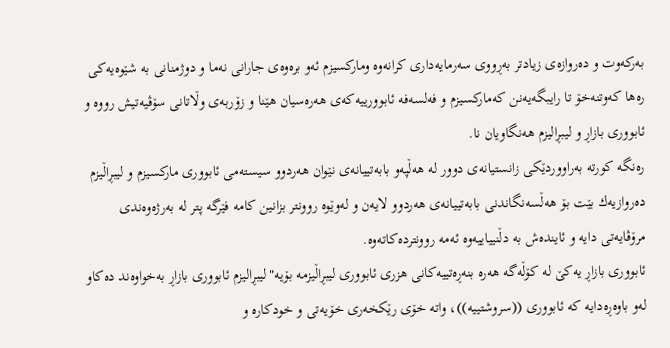به‌ركه‌وت و ده‌روازه‌ی زیادتر به‌ڕووی سه‌رمایه‌داری كرانه‌وه‌ وماركسیزم ئه‌و بره‌وه‌ی جارانی نه‌ما و دوژمنانی به‌ شێوه‌یه‌كی ره‌ها كه‌وتنه‌خۆ تا رایبگه‌یه‌نن كه‌ماركسیزم و فه‌لسه‌فه‌ ئابوورییه‌كه‌ی هه‌ره‌سیان هێنا و زۆربه‌ی وڵاتانی سۆڤیه‌تیش رووه‌ و ئابووری بازاڕ و لیبڕالیزم هه‌نگاویان نا.
ره‌نگه‌ كورته‌ به‌راووردێكی زانستیانه‌ی دوور له‌ هه‌ڵپه‌و بابه‌تییانه‌ی نێوان هه‌ردوو سیسته‌می ئابووری ماركسیزم و لیبڕاڵیزم ده‌روازیه‌ك بێت بۆ هه‌ڵسه‌نگاندنی بابه‌تییانه‌ی هه‌ردوو لایه‌ن و له‌وێوه‌ روونتر بزانین كامه‌ فێرگه‌ پتر له‌ به‌رژه‌وه‌ندی مرۆڤایه‌تی دایه‌ و ئاینده‌ش به‌ دڵنییاییه‌وه‌ ئه‌مه‌ روونترده‌كاته‌وه‌.
ئابووری بازاڕ یه‌كێ‌ له‌ كۆڵه‌گه‌ هه‌ره‌ بنه‌ڕه‌تییه‌كانی هزری ئابووری لیبڕاڵیزمه‌ بۆیه‌"لیبڕالیزم ئابووری بازاڕ به‌خواوه‌ند ده‌كاو له‌و باوه‌ڕه‌دایه‌ كه‌ ئابووری ((سروشتییه‌))، واته‌ خۆی رێكخه‌ری خۆیه‌تی و خودكاره‌ و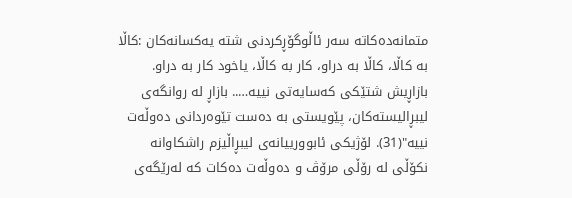متمانه‌ده‌كاته‌ سه‌ر ئاڵوگۆڕكردنی شته‌ یه‌كسانه‌كان :كاڵا به‌ كاڵا، كاڵا به‌ دراو، كار به‌ كاڵا، یاخود كار به‌ دراو. بازاڕیش شتێكی كه‌سایه‌تی نییه‌….. بازاڕ له‌ روانگه‌ی لیبڕالیسته‌كان، پێویستی به‌ ده‌ست تێوه‌ردانی ده‌وڵه‌ت نییه‌"(31). لۆژیكی ئابوورییانه‌ی لیبڕاڵیزم راشكاوانه‌ نكۆڵی له‌ رۆڵی مرۆڤ و ده‌وڵه‌ت ده‌كات كه‌ له‌رێگه‌ی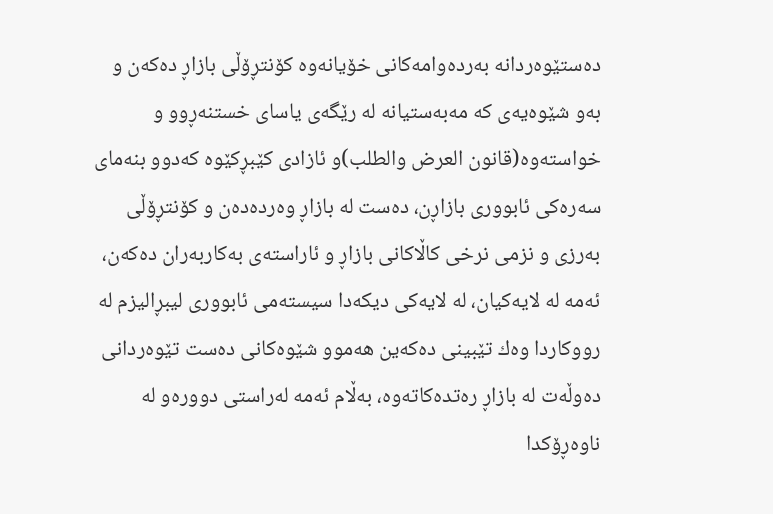ده‌ستێوه‌ردانه‌ به‌رده‌وامه‌كانی خۆیانه‌وه‌ كۆنتڕۆڵی بازاڕ ده‌كه‌ن و به‌و شێوه‌یه‌ی كه‌ مه‌به‌ستیانه‌ له‌ رێگه‌ی یاسای خستنه‌ڕوو و خواسته‌وه‌(قانون العرض والطلب)و ئازادی كێبڕكێوه‌ كه‌دوو بنه‌مای سه‌ره‌كی ئابووری بازاڕن، ده‌ست له‌ بازاڕ وه‌رده‌ده‌ن و كۆنتڕۆڵی به‌رزی و نزمی نرخی كاڵاكانی بازاڕ و ئاراسته‌ی به‌كاربه‌ران ده‌كه‌ن، ئه‌مه‌ له‌ لایه‌كیان، له‌ لایه‌كی دیكه‌دا سیسته‌می ئابووری لیبڕالیزم له‌ رووكاردا وه‌ك تێبینی ده‌كه‌ین هه‌موو شێوه‌كانی ده‌ست تێوه‌ردانی ده‌وڵه‌ت له‌ بازاڕ ره‌تده‌كاته‌وه‌، به‌ڵام ئه‌مه‌ له‌راستی دووره‌و له‌ ناوه‌ڕۆكدا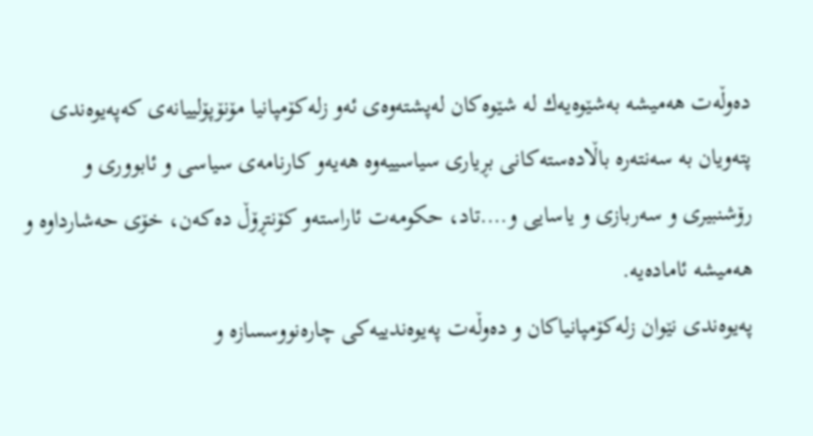ده‌وڵه‌ت هه‌میشه‌ به‌شێوه‌یه‌ك له‌ شێوه‌كان له‌پشته‌وه‌ی ئه‌و زله‌كۆمپانیا مۆنۆپۆلییانه‌ی كه‌په‌یوه‌ندی پته‌ویان به‌ سه‌نته‌ره‌ باڵاده‌سته‌كانی بڕیاری سیاسییه‌وه‌ هه‌یه‌و كارنامه‌ی سیاسی و ئابووری و رۆشنبیری و سه‌ربازی و یاسایی و….تاد، حكومه‌ت ئاراسته‌و كۆنتڕۆڵ ده‌كه‌ن، خۆی حه‌شارداوه‌ و هه‌میشه‌ ئاماده‌یه‌.
په‌یوه‌ندی نێوان زله‌كۆمپانیاكان و ده‌وڵه‌ت په‌یوه‌ندییه‌كی چاره‌نووسسازه‌ و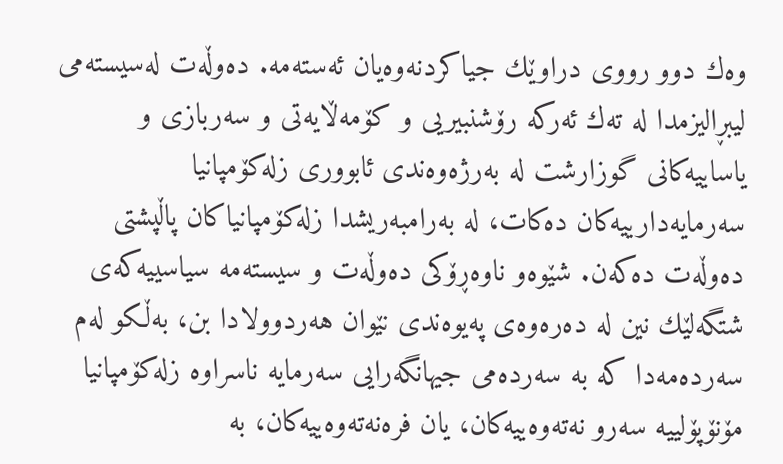وه‌ك دوو رووی دراوێك جیاكردنه‌وه‌یان ئه‌سته‌مه‌. ده‌وڵه‌ت له‌سیسته‌می لیبڕالیزمدا له‌ ته‌ك ئه‌ركه‌ رۆشنبیریی و كۆمه‌ڵایه‌تی و سه‌ربازی و یاساییه‌كانی گوزارشت‌ له‌ به‌رژه‌وه‌ندی ئابووری زله‌كۆمپانیا سه‌رمایه‌دارییه‌كان ده‌كات، له‌ به‌رامبه‌ریشدا زله‌كۆمپانیاكان پاڵپشتی ده‌وڵه‌ت ده‌كه‌ن. شێوه‌و ناوه‌ڕۆكی ده‌وڵه‌ت و سیسته‌مه‌ سیاسییه‌كه‌ی شتگه‌لێك نین له‌ ده‌ره‌وه‌ی په‌یوه‌ندی نێوان هه‌ردوولادا بن، به‌ڵكو له‌م سه‌رده‌مه‌دا كه‌ به‌ سه‌رده‌می جیهانگه‌رایی سه‌رمایه‌ ناسراوه‌ زله‌كۆمپانیا مۆنۆپۆلییه‌ سه‌رو نه‌ته‌وه‌ییه‌كان، یان فره‌نه‌ته‌وه‌ییه‌كان، به‌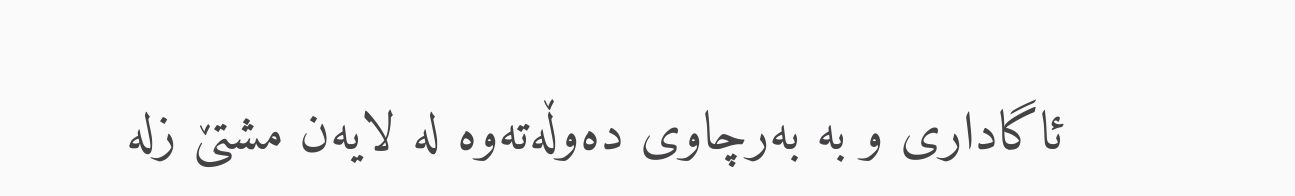ئاگاداری و به‌ به‌رچاوی ده‌وڵه‌ته‌وه‌ له‌ لایه‌ن مشتێ‌ زله‌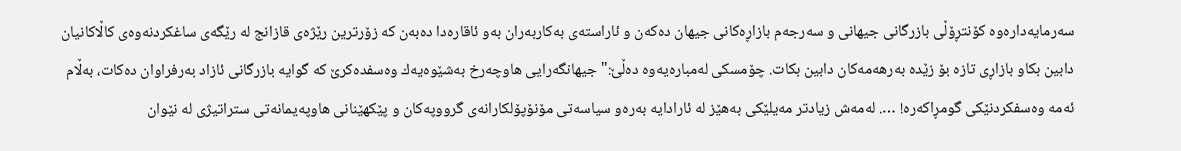سه‌رمایه‌داره‌وه‌ كۆنتڕۆڵی بازرگانی جیهانی و سه‌رجه‌م بازاڕه‌كانی جیهان ده‌كه‌ن و ئاراسته‌ی به‌كاربه‌ران به‌و ئاقاره‌دا ده‌به‌ن كه‌ زۆرترین رێژه‌ی قازانج له‌ رێگه‌ی ساغكردنه‌وه‌ی كاڵاكانیان دابین بكاو بازاڕی تازه‌ بۆ زێده‌ به‌رهه‌مه‌كان دابین بكات. چۆمسكی له‌مباره‌یه‌وه‌ ده‌ڵێ‌:" جیهانگه‌رایی هاوچه‌رخ به‌شێوه‌یه‌ك وه‌سفده‌كرێ‌ كه‌ گوایه‌ بازرگانی ئازاد به‌رفراوان ده‌كات، به‌ڵام ئه‌مه‌ وه‌سفكردنێكی گومڕاكه‌ره‌! …. له‌مه‌ش زیادتر مه‌یلێكی به‌هێز له‌ ئارادایه‌ به‌ره‌و سیاسه‌تی مۆنۆپۆلكارانه‌ی گرووپه‌كان ‌و پێكهێنانی هاوپه‌یمانه‌تی ستراتیژی له‌ نێوان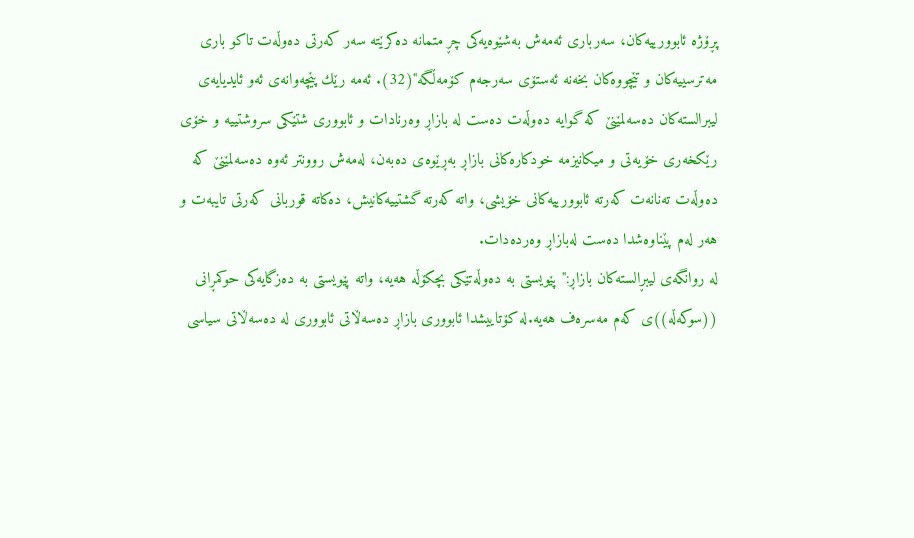پڕۆژه‌ ئابوورییه‌كان، سه‌رباری ئه‌مه‌ش به‌شێوه‌یه‌كی چڕ متمانه‌ ده‌كرێته‌ سه‌ر كه‌رتی ده‌وڵه‌ت تاكو باری مه‌ترسییه‌كان و تێچووه‌كان بخه‌نه‌ ئه‌ستۆی سه‌رجه‌م كۆمه‌ڵگه‌"(32). ئه‌مه‌ رێك پێچه‌وانه‌ی ئه‌و ئایدیایه‌ی لیبرالسته‌كان ده‌سه‌لمێنێ‌ كه‌ گوایه‌ ده‌وڵه‌ت ده‌ست له‌ بازاڕ وه‌رنادات و ئابووری شتێكی سروشتییه‌ و خۆی رێكخه‌ری خۆیه‌تی و میكانیزمه‌ خودكاره‌كانی بازاڕ به‌ڕێوه‌ی ده‌به‌ن، له‌مه‌ش روونتر ئه‌وه‌ ده‌سه‌لمێنێ‌ كه‌ ده‌وڵه‌ت ته‌نانه‌ت كه‌رته‌ ئابوورییه‌كانی خۆیشی، واته‌ كه‌رته‌ گشتییه‌كانیش، ده‌كاته‌ قوربانی كه‌رتی تایبه‌ت و هه‌ر له‌م پێناوه‌شدا ده‌ست له‌بازاڕ وه‌رده‌دات.
له‌ روانگه‌ی لیبڕالسته‌كان بازاڕ:" پێویستی به‌ ده‌وڵه‌تێكی بچكۆڵه‌ هه‌یه‌، واته‌ پێویستی به‌ ده‌زگایه‌كی حوكمڕانی ((سوكه‌ڵه‌))ی كه‌م مه‌سره‌ف هه‌یه‌.له‌ كۆتاییشدا ئابووری بازاڕ ده‌سه‌ڵاتی ئابووری له‌ ده‌سه‌ڵاتی سیاسی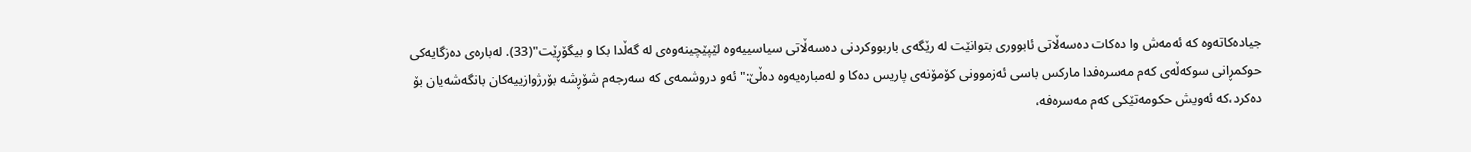جیاده‌كاته‌وه‌ كه‌ ئه‌مه‌ش وا ده‌كات ده‌سه‌ڵاتی ئابووری بتوانێت له‌ رێگه‌ی باربووكردنی ده‌سه‌ڵاتی سیاسییه‌وه‌ لێپێچینه‌وه‌ی له‌ گه‌ڵدا بكا و بیگۆڕێت"(33). له‌باره‌ی ده‌زگایه‌كی حوكمڕانی سوكه‌ڵه‌ی كه‌م مه‌سره‌فدا ماركس باسی ئه‌زموونی كۆمۆنه‌ی پاریس ده‌كا و له‌مباره‌یه‌وه‌ ده‌ڵێ‌:" ئه‌و دروشمه‌ی كه‌ سه‌رجه‌م شۆڕشه‌ بۆرژوازییه‌كان بانگه‌شه‌یان بۆ ده‌كرد،كه‌ ئه‌ویش حكومه‌تێكی كه‌م مه‌سره‌فه‌،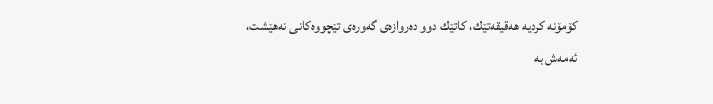كۆمۆنه‌ كردیه‌ هه‌قیقه‌تێك، كاتێك دوو ده‌روازه‌ی گه‌وره‌ی تێچووه‌كانی نه‌هێشت، ئه‌مه‌ش به‌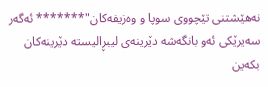نه‌هێشتنی تێچووی سوپا و وه‌زیفه‌كان"******* ئه‌گه‌ر سه‌یرێكی ئه‌و بانگه‌شه‌ دێرینه‌ی لیبڕالیسته‌ دێرینه‌كان بكه‌ین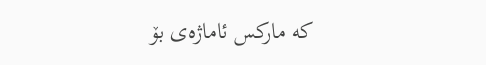كه‌ ماركس ئاماژه‌ی بۆ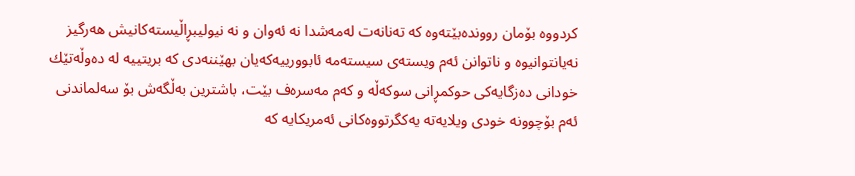كردووه‌ بۆمان روونده‌بێته‌وه‌ كه‌ ته‌نانه‌ت له‌مه‌شدا نه‌ ئه‌وان و نه‌ نیولیبڕاڵیسته‌كانیش هه‌رگیز نه‌یانتوانیوه‌ و ناتوانن ئه‌م ویسته‌ی سیسته‌مه‌ ئابوورییه‌كه‌یان بهێننه‌دی كه‌ بریتییه‌ له‌ ده‌وڵه‌تێك خودانی ده‌زگایه‌كی حوكمڕانی سوكه‌ڵه‌ و كه‌م مه‌سره‌ف بێت، باشترین به‌ڵگه‌ش بۆ سه‌لماندنی ئه‌م بۆچوونه‌ خودی ویلایه‌ته‌ یه‌كگرتووه‌كانی ئه‌مریكایه‌ كه‌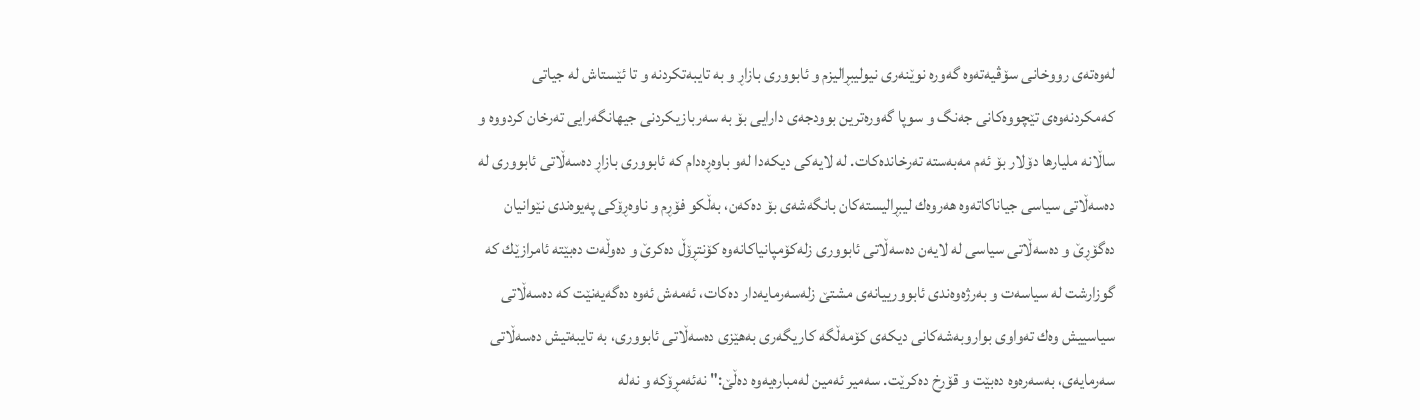له‌وه‌ته‌ی رووخانی سۆڤیه‌ته‌وه‌ گه‌وره‌ نوێنه‌ری نیولیبڕالیزم و ئابووری بازاڕ و به‌ تایبه‌تكردنه‌ و تا ئێستاش له‌ جیاتی كه‌مكردنه‌وه‌ی تێچووه‌كانی جه‌نگ و سوپا گه‌وره‌ترین بوودجه‌ی دارایی بۆ به‌ سه‌ربازیكردنی جیهانگه‌رایی ته‌رخان كردووه‌ و ساڵانه‌ ملیارها دۆلار بۆ ئه‌م مه‌به‌سته‌ ته‌رخانده‌كات. له‌ لایه‌كی دیكه‌دا له‌و باوه‌ڕه‌دام كه‌ ئابووری بازاڕ ده‌سه‌ڵاتی ئابووری له‌ ده‌سه‌ڵاتی سیاسی جیاناكاته‌وه‌ هه‌روه‌ك لیبڕالیسته‌كان بانگه‌شه‌ی بۆ ده‌كه‌ن، به‌ڵكو فۆڕم و ناوه‌ڕۆكی په‌یوه‌ندی نێوانیان ده‌گۆڕێ‌ و ده‌سه‌ڵاتی سیاسی له‌ لایه‌ن ده‌سه‌ڵاتی ئابووری زله‌كۆمپانیاكانه‌وه‌ كۆنتڕۆڵ ده‌كرێ‌ و ده‌وڵه‌ت ده‌بێته‌ ئامرازێك كه‌ گوزارشت له‌ سیاسه‌ت و به‌رژه‌وه‌ندی ئابوورییانه‌ی مشتێ‌ زله‌سه‌رمایه‌دار ده‌كات، ئه‌مه‌ش ئه‌وه‌ ده‌گه‌یه‌نێت كه‌ ده‌سه‌ڵاتی سیاسییش وه‌ك ته‌واوی بواروبه‌شه‌كانی دیكه‌ی كۆمه‌ڵگه‌ كاریگه‌ری به‌هێزی ده‌سه‌ڵاتی ئابووری، به‌ تایبه‌تیش ده‌سه‌ڵاتی سه‌رمایه‌ی، به‌سه‌ره‌وه‌ ده‌بێت و قۆرخ ده‌كرێت. سه‌میر ئه‌مین له‌مباره‌یه‌وه‌ ده‌ڵێ:" نه‌ئه‌مڕۆكه‌ و نه‌له‌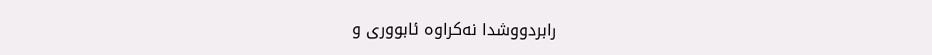رابردووشدا نه‌كراوه‌ ئابووری و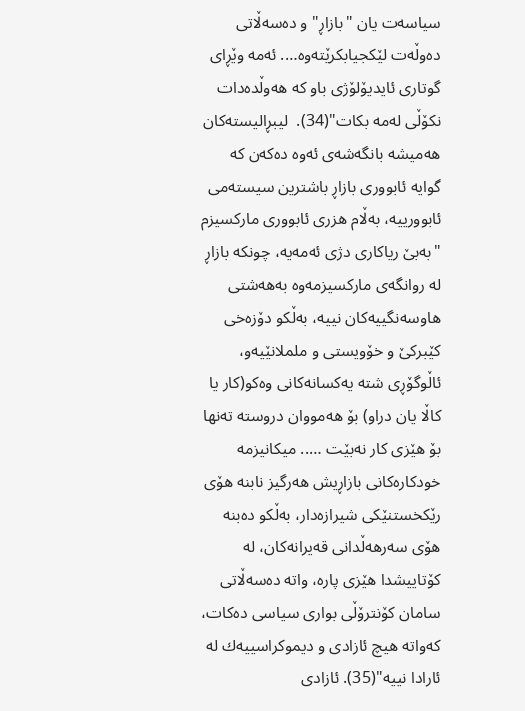سیاسه‌ت یان "بازاڕ" و ده‌سه‌ڵاتی ده‌وڵه‌ت لێكجیابكرێته‌وه‌…. ئه‌مه‌ وێڕای گوتاری ئایدیۆلۆژی باو كه‌ هه‌وڵده‌دات نكۆڵی له‌مه‌ بكات"(34).  لیبڕالیسته‌كان  هه‌میشه‌ بانگه‌شه‌ی ئه‌وه‌ ده‌كه‌ن كه‌ گوایه‌ ئابووری بازاڕ باشترین سیسته‌می ئابوورییه‌، به‌ڵام هزری ئابووری ماركسیزم "به‌بێ‌ ریاكاری دژی ئه‌مه‌یه‌، چونكه‌ بازاڕ له‌ روانگه‌ی ماركسیزمه‌وه‌ به‌هه‌شتی هاوسه‌نگییه‌كان نییه‌، به‌ڵكو دۆزه‌خی كێبركێ‌ و خۆویستی و ململانێیه‌و، ئاڵوگۆڕی شته‌ یه‌كسانه‌كانی وه‌كو(كار یا كاڵا یان دراو) بۆ هه‌مووان دروسته‌ ته‌نها بۆ هێزی كار نه‌بێت ….. میكانیزمه‌ خودكاره‌كانی بازاڕیش هه‌رگیز نابنه‌ هۆی رێكخستنێكی شیرازه‌دار، به‌ڵكو ده‌بنه‌ هۆی سه‌رهه‌ڵدانی قه‌یرانه‌كان، له‌ كۆتاییشدا هێزی پاره‌، واته‌ ده‌سه‌ڵاتی سامان كۆنترۆڵی بواری سیاسی ده‌كات، كه‌واته‌ هیچ ئازادی و دیموكراسییه‌ك له‌ ئارادا نییه‌"(35). ئازادی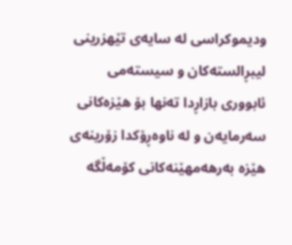ودیموكراسی له‌ سایه‌ی تێهزرینی لیبڕالسته‌كان و سیسته‌می ئابووری بازاڕدا ته‌نها بۆ هێزه‌كانی سه‌رمایه‌ن و له‌ ناوه‌ڕۆكدا زۆرینه‌ی هێزه‌ به‌رهه‌مهێنه‌كانی كۆمه‌ڵگه‌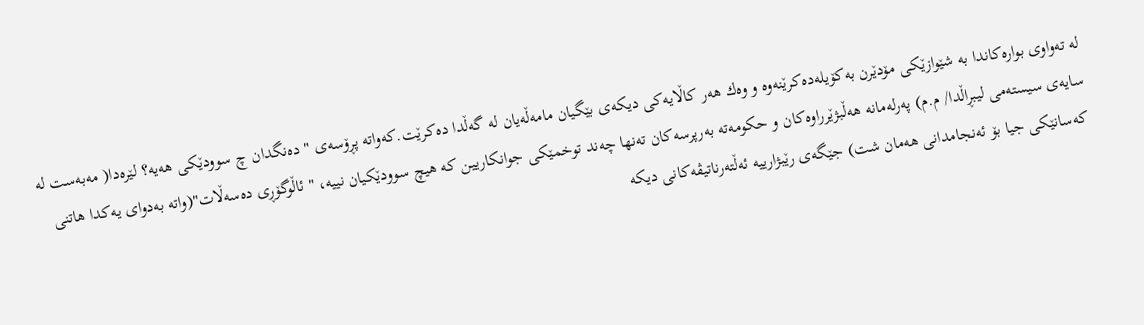له‌ ته‌واوی بواره‌كاندا به‌ شێوازێكی مۆدێرن به‌كۆیله‌ده‌كرێنه‌وه‌ و وه‌ك هه‌ر كاڵایه‌كی دیكه‌ی بێگیان مامه‌ڵه‌یان له‌ گه‌ڵدا ده‌كرێت.كه‌واته‌ پڕۆسه‌ی " ده‌نگدان چ سوودێكی هه‌یه‌؟ لێره‌دا( مه‌به‌ست له‌ سایه‌ی سیسته‌می لیبڕاڵدا/ م.م) په‌رله‌مانه‌ هه‌ڵبژێرراوه‌كان و حكومه‌ته‌ به‌رپرسه‌كان ته‌نها چه‌ند توخمێكی جوانكاریین كه‌ هیچ سوودێكیان نییه‌، " ئاڵوگۆڕی ده‌سه‌ڵات"(واته‌ به‌دوای یه‌كدا هاتنی كه‌سانێكی جیا بۆ ئه‌نجامدانی هه‌مان شت) جێگه‌ی رێبژارییه‌ ئه‌ڵته‌رناتیڤه‌كانی دیكه‌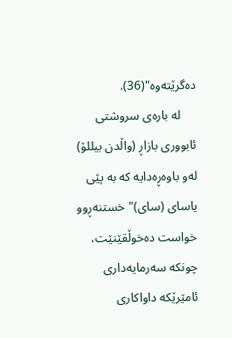ده‌گرێته‌وه‌"(36).
     له‌ باره‌ی سروشتی ئابووری بازاڕ (واڵدن بیللۆ) له‌و باوه‌ڕه‌دایه‌ كه‌ به‌ پێی یاسای (سای)"خستنه‌ڕوو خواست ده‌خوڵقێنێت، چونكه‌ سه‌رمایه‌داری ئامێرێكه‌ داواكاری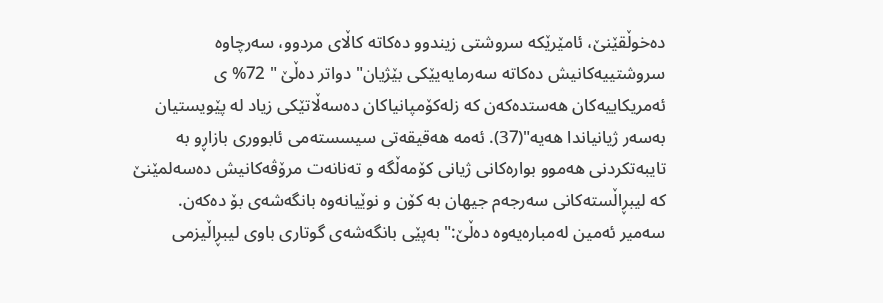ده‌خوڵقێنێ‌، ئامێرێكه‌ سروشتی زیندوو ده‌كاته‌ كاڵای مردوو، سه‌رچاوه‌ سروشتییه‌كانیش ده‌كاته‌ سه‌رمایه‌یێكی بێژیان" دواتر ده‌ڵێ‌ " 72% ی ئه‌مریكاییه‌كان هه‌ستده‌كه‌ن كه‌ زله‌كۆمپانیاكان ده‌سه‌ڵاتێكی زیاد له‌ پێویستیان به‌سه‌ر ژیانیاندا هه‌یه‌"(37). ئه‌مه‌ هه‌قیقه‌تی سیسسته‌می ئابووری بازاڕو به‌ تایبه‌تكردنی هه‌موو بواره‌كانی ژیانی كۆمه‌ڵگه‌ و ته‌نانه‌ت مرۆڤه‌كانیش ده‌سه‌لمێنێ‌ كه‌ لیبڕاڵسته‌كانی سه‌رجه‌م جیهان به‌ كۆن و نوێیانه‌وه‌ بانگه‌شه‌ی بۆ ده‌كه‌ن. سه‌میر ئه‌مین له‌مباره‌یه‌وه‌ ده‌ڵێ‌:" به‌پێی بانگه‌شه‌ی گوتاری باوی لیبڕاڵیزمی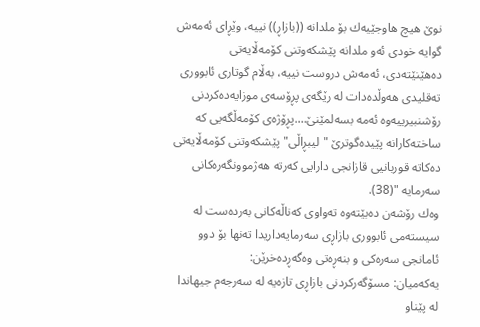نوێ‌ هیچ هاوجێیه‌ك بۆ ملدانه‌ ((بازاڕ)) نییه‌، وێڕای ئه‌مه‌ش گوایه‌ خودی ئه‌و ملدانه‌ پێشكه‌وتنی كۆمه‌ڵایه‌تی ده‌هێنێته‌دی، ئه‌مه‌ش دروست نییه‌، به‌ڵام گوتاری ئابووری ته‌قلیدی هه‌وڵده‌دات له‌ رێگه‌ی پڕۆسه‌ی موزایه‌ده‌كردنی رۆشنبیرییه‌وه‌ ئه‌مه‌ بسه‌لمێنێ‌….پڕۆژه‌ی كۆمه‌ڵگه‌یی كه‌ ساخته‌كارانه‌ پێیده‌گوترێ‌ "لیبڕاڵی" پێشكه‌وتنی كۆمه‌ڵایه‌تی ده‌كاته‌ قوربانیی قازانجی دارایی كه‌رته‌ هه‌ژموونگه‌ره‌كانی سه‌رمایه‌ "(38).
وه‌ك رۆشه‌ن ده‌بێته‌وه‌ ته‌واوی كه‌ناڵه‌كانی به‌رده‌ست له‌ سیسته‌می ئابووری بازاڕی سه‌رمایه‌داریدا ته‌نها بۆ دوو ئامانجی سه‌ره‌كی و بنه‌ڕه‌تی وه‌گه‌ڕده‌خرێن:
یه‌كه‌میان: مسۆگه‌ركردنی بازاڕی تازه‌یه‌ له‌ سه‌رجه‌م جیهاندا له‌ پێناو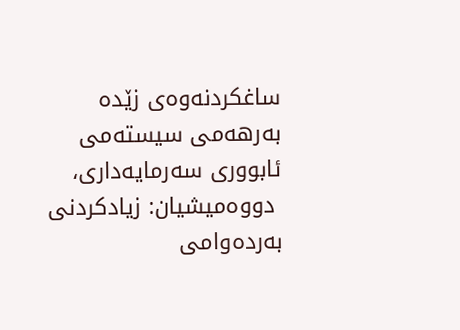ساغكردنه‌وه‌ی زێده‌ به‌رهه‌می سیسته‌می ئابووری سه‌رمایه‌داری،
 دووه‌میشیان: زیادكردنی به‌رده‌وامی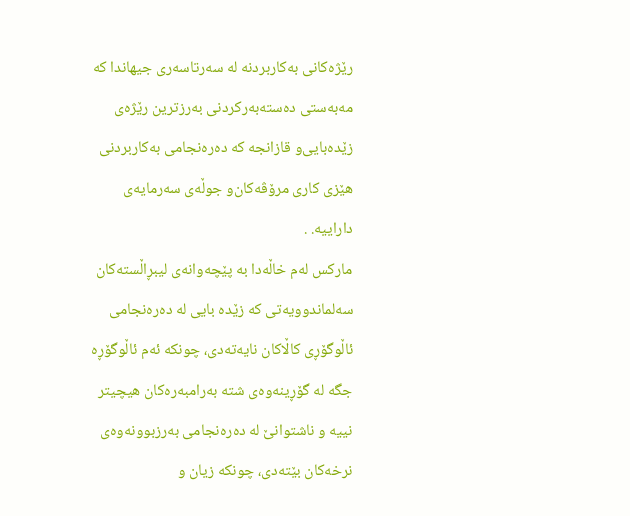رێژه‌كانی به‌كاربردنه‌ له‌ سه‌رتاسه‌ری جیهاندا كه‌ مه‌به‌ستی ده‌سته‌به‌ركردنی به‌رزترین رێژه‌ی زێده‌بایی‌و قازانجه‌ كه‌ ده‌ره‌نجامی به‌كاربردنی هێزی كاری مرۆڤه‌كان‌و جوڵه‌ی سه‌رمایه‌ی داراییه‌. .
ماركس له‌م خاڵه‌دا به‌ پێچه‌وانه‌ی لیبڕاڵسته‌كان سه‌لماندوویه‌تی كه‌ زێده‌ بایی له‌ ده‌ره‌نجامی ئاڵوگۆڕی كاڵاكان نایه‌ته‌دی، چونكه‌ ئه‌م ئاڵوگۆڕه‌ جگه‌ له‌ گۆڕینه‌وه‌ی شته‌ به‌رامبه‌ره‌كان هیچیتر نییه‌ و ناشتوانێ‌ له‌ ده‌ره‌نجامی به‌رزبوونه‌وه‌ی نرخه‌كان بێته‌دی، چونكه‌ زیان و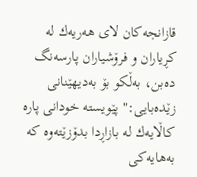قازانجه‌كان لای هه‌ریه‌ك له‌ كڕیاران و فرۆشیاران پارسه‌نگ ده‌بن، به‌ڵكو بۆ به‌دیهێنانی زێده‌بایی:" پێویسته‌ خودانی پاره‌ كاڵایه‌ك له‌ بازاڕدا بدۆزێته‌وه‌ كه‌ به‌هایه‌كی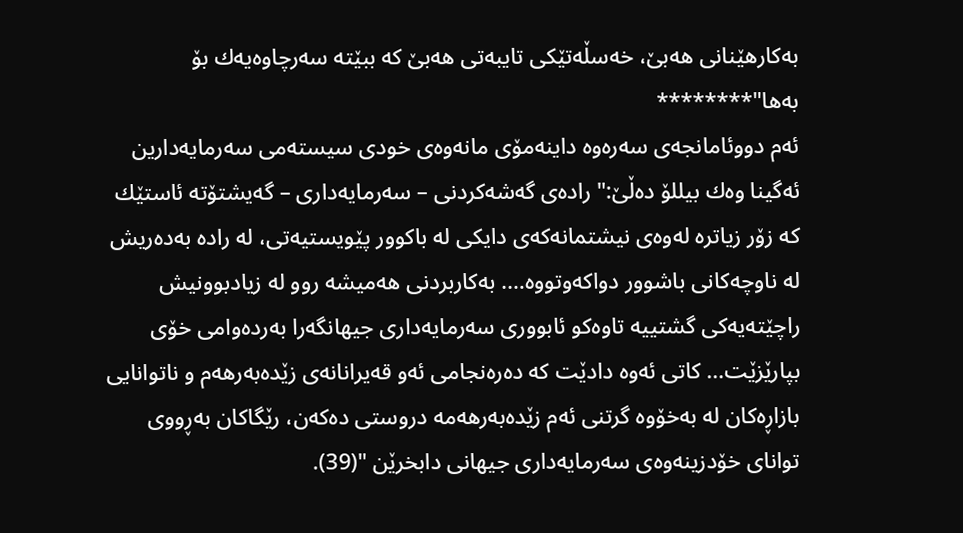به‌كارهێنانی هه‌بێ‌، خه‌سڵه‌تێكی تایبه‌تی هه‌بێ‌ كه‌ ببێته‌ سه‌رچاوه‌یه‌ك بۆ به‌ها"********
ئه‌م دووئامانجه‌ی سه‌ره‌وه‌ داینه‌مۆی مانه‌وه‌ی خودی سیسته‌می سه‌رمایه‌دارین ئه‌گینا وه‌ك بیللۆ ده‌ڵێ‌:" راده‌ی گه‌شه‌كردنی – سه‌رمایه‌داری – گه‌یشتۆته‌ ئاستێك كه‌ زۆر زیاتره‌ له‌وه‌ی نیشتمانه‌كه‌ی دایكی له‌ باكوور پێویستیه‌تی، له‌ راده‌ به‌ده‌ریش له‌ ناوچه‌كانی باشوور دواكه‌وتووه‌…. به‌كاربردنی هه‌میشه‌ روو له‌ زیادبوونیش راچێته‌یه‌كی گشتییه‌ تاوه‌كو ئابووری سه‌رمایه‌داری جیهانگه‌را به‌رده‌وامی خۆی بپارێزێت… كاتی ئه‌وه‌ دادێت كه‌ ده‌ره‌نجامی ئه‌و قه‌یرانانه‌ی زێده‌به‌رهه‌م و ناتوانایی بازاڕه‌كان له‌ به‌خۆوه‌ گرتنی ئه‌م زێده‌به‌رهه‌مه‌ دروستی ده‌كه‌ن، رێگاكان به‌ڕووی توانای خۆدزینه‌وه‌ی سه‌رمایه‌داری جیهانی دابخرێن "(39).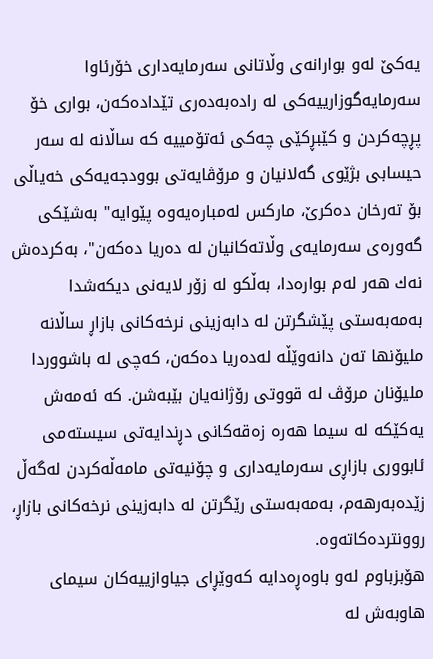یه‌كێ‌ له‌و بوارانه‌ی وڵاتانی سه‌رمایه‌داری خۆرئاوا سه‌رمایه‌گوزارییه‌كی له‌ راده‌به‌ده‌ری تێداده‌كه‌ن، بواری خۆ پڕچه‌كردن و كێبڕكێی چه‌كی ئه‌تۆمییه‌ كه‌ ساڵانه‌ له‌ سه‌ر حیسابی بژێوی گه‌لانیان و مرۆڤایه‌تی بوودجه‌یه‌كی خه‌یاڵی بۆ ته‌رخان ده‌كرێ‌، ماركس له‌مباره‌یه‌وه‌ پێوایه‌" به‌شێكی گه‌وره‌ی سه‌رمایه‌ی وڵاته‌كانیان له‌ ده‌ریا ده‌كه‌ن"، به‌كرده‌ش نه‌ك هه‌ر له‌م بواره‌دا، به‌ڵكو له‌ زۆر لایه‌نی دیكه‌شدا به‌مه‌به‌ستی پێشگرتن له‌ دابه‌زینی نرخه‌كانی بازاڕ ساڵانه‌ ملیۆنها ته‌ن دانه‌وێڵه‌ له‌ده‌ریا ده‌كه‌ن، كه‌چی له‌ باشووردا ملیۆنان مرۆڤ له‌ قووتی رۆژانه‌یان بێبه‌شن. كه‌ ئه‌مه‌ش یه‌كێكه‌ له‌ سیما هه‌ره‌ زه‌قه‌كانی دڕندایه‌تی سیسته‌می ئابووری بازاڕی سه‌رمایه‌داری و چۆنیه‌تی مامه‌ڵه‌كردن له‌گه‌ڵ زێده‌به‌رهه‌م، به‌مه‌به‌ستی رێگرتن له‌ دابه‌زینی نرخه‌كانی بازاڕ، روونترده‌كاته‌وه‌.
هۆبزباوم له‌و باوه‌ڕه‌دایه‌ كه‌وێڕای جیاوازییه‌كان سیمای هاوبه‌ش له‌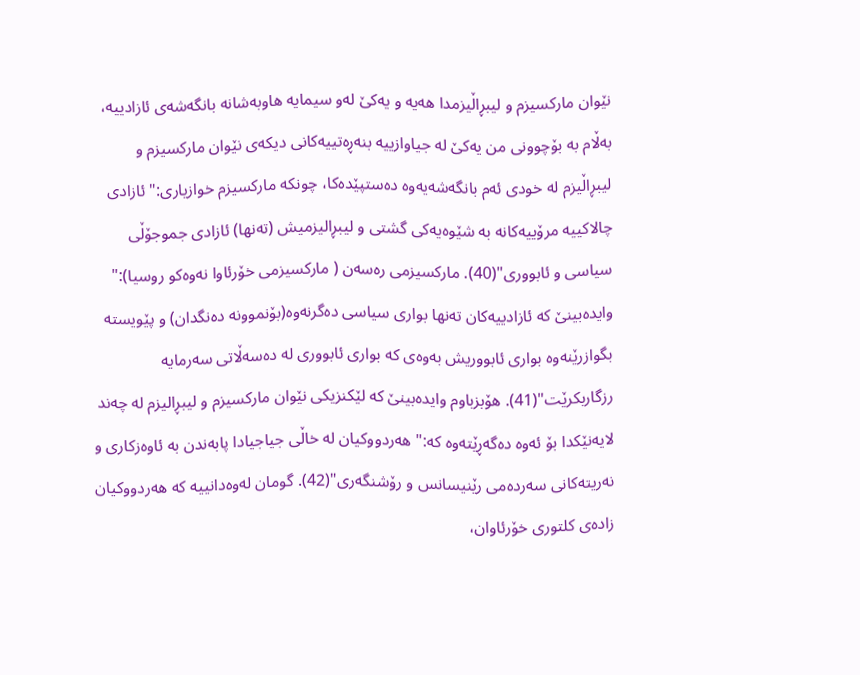نێوان ماركسیزم و لیبڕاڵیزمدا هه‌یه‌ و یه‌كێ‌ له‌و سیمایه‌ هاوبه‌شانه‌ بانگه‌شه‌ی ئازادییه‌، به‌ڵام به‌ بۆچوونی من یه‌كێ‌ له‌ جیاوازییه‌ بنه‌ڕه‌تییه‌كانی دیكه‌ی نێوان ماركسیزم و لیبڕاڵیزم له‌ خودی ئه‌م بانگه‌شه‌یه‌وه‌ ده‌ستپێده‌كا، چونكه‌ ماركسیزم خوازیاری:" ئازادی چالاكییه‌ مرۆییه‌كانه‌ به‌ شێوه‌یه‌كی گشتی و لیبڕالیزمیش (ته‌نها) ئازادی جموجۆڵی سیاسی و ئابووری"(40). ماركسیزمی ره‌سه‌ن ( ماركسیزمی خۆرئاوا نه‌وه‌كو روسیا):" وایده‌بینێ‌ كه‌ ئازادییه‌كان ته‌نها بواری سیاسی ده‌گرنه‌وه‌(بۆنموونه‌ ده‌نگدان) و پێویسته‌ بگوازرێنه‌وه‌ بواری ئابووریش به‌وه‌ی كه‌ بواری ئابووری له‌ ده‌سه‌ڵاتی سه‌رمایه‌ رزگاربكرێت"(41). هۆبزباوم وایده‌بینێ‌ كه‌ لێكنزیكی نێوان ماركسیزم و لیبڕالیزم له‌ چه‌ند لایه‌نێكدا بۆ ئه‌وه‌ ده‌گه‌ڕێته‌وه‌ كه‌:" هه‌ردووكیان له‌ خاڵی جیاجیادا پابه‌ندن به‌ ئاوه‌زكاری و نه‌ریته‌كانی سه‌رده‌می رێنیسانس و رۆشنگه‌ری"(42). گومان له‌وه‌دانییه‌ كه‌ هه‌ردووكیان زاده‌ی كلتوری خۆرئاوان،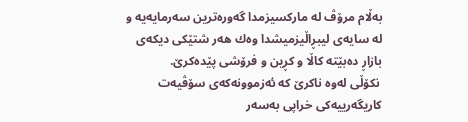به‌ڵام مرۆڤ له‌ ماركسیزمدا گه‌وره‌ترین سه‌رمایه‌یه‌ و له‌ سایه‌ی لیبڕاڵیزمیشدا وه‌ك هه‌ر شتێكی دیكه‌ی بازاڕ ده‌بێته‌ كاڵا و كڕین و فرۆشی پێده‌كرێ‌.
 نكۆڵی له‌وه‌ ناكرێ‌ كه‌ ئه‌زموونه‌كه‌ی سۆڤیه‌ت كاریگه‌رییه‌كی خراپی به‌سه‌ر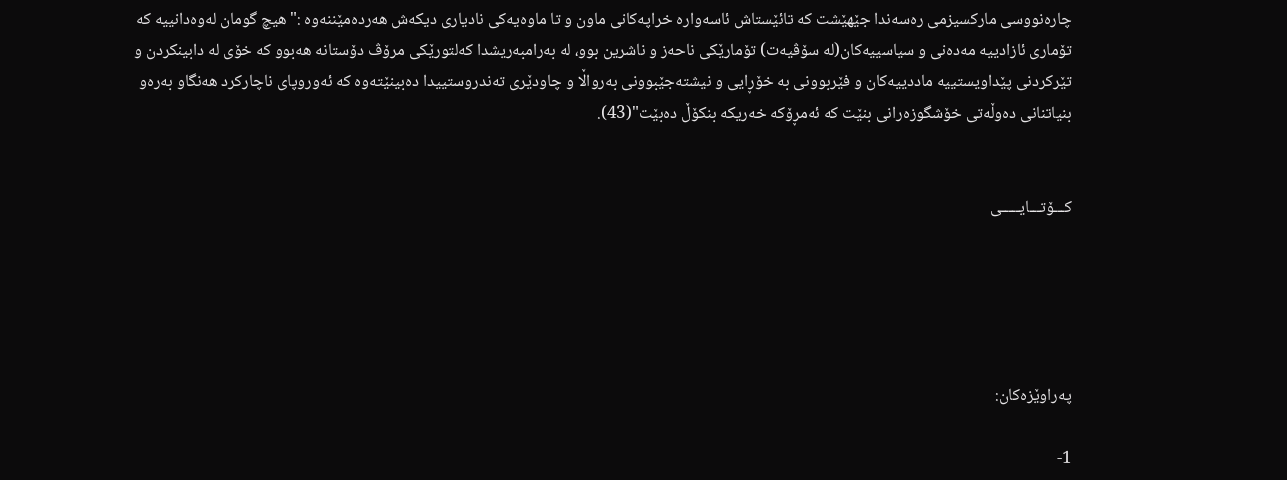چاره‌نووسی ماركسیزمی ره‌سه‌ندا جێهێشت كه‌ تائێستاش ئاسه‌واره‌ خراپه‌كانی ماون و تا ماوه‌یه‌كی نادیاری دیكه‌ش هه‌رده‌مێننه‌وه‌ :"هیچ گومان له‌وه‌دانییه‌ كه‌ تۆماری ئازادییه‌ مه‌ده‌نی و سیاسییه‌كان(له‌ سۆڤیه‌ت) تۆمارێكی ناحه‌ز و ناشرین بوو، له‌ به‌رامبه‌ریشدا كه‌لتورێكی مرۆڤ دۆستانه‌ هه‌بوو كه‌ خۆی له‌ دابینكردن و تێركردنی پێداویستییه‌ ماددییه‌كان و فێربوونی به‌ خۆڕایی و نیشته‌جێبوونی به‌رواڵا و چاودێری ته‌ندروستییدا ده‌بینێته‌وه‌ كه‌ ئه‌وروپای ناچاركرد هه‌نگاو به‌ره‌و بنیاتنانی ده‌وڵه‌تی خۆشگوزه‌رانی بنێت كه‌ ئه‌مڕۆكه‌ خه‌ریكه‌ بنكۆڵ ده‌بێت"(43).


كـــۆتـــایـــــی





په‌راوێزه‌كان:

1-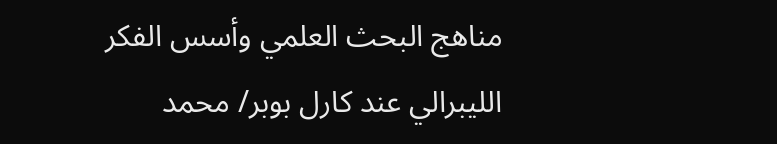مناهج البحث العلمي وأسس الفكر اللیبرالي عند كارل بوبر/ محمد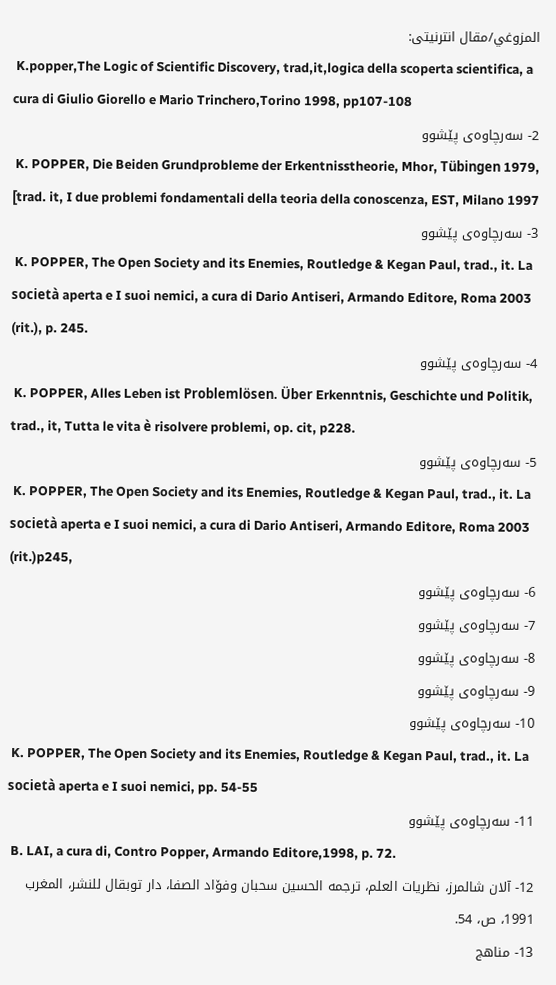المزوغي/مقال انترنیتی:
 K.popper,The Logic of Scientific Discovery, trad,it,logica della scoperta scientifica, a cura di Giulio Giorello e Mario Trinchero,Torino 1998, pp107-108
2- سه‌رچاوه‌ی پێشوو
 K. POPPER, Die Beiden Grundprobleme der Erkentnisstheorie, Mhor, Tübingen 1979, [trad. it, I due problemi fondamentali della teoria della conoscenza, EST, Milano 1997
3- سه‌رچاوه‌ی پێشوو
 K. POPPER, The Open Society and its Enemies, Routledge & Kegan Paul, trad., it. La società aperta e I suoi nemici, a cura di Dario Antiseri, Armando Editore, Roma 2003 (rit.), p. 245.
4- سه‌رچاوه‌ی پێشوو
 K. POPPER, Alles Leben ist Problemlösen. Über Erkenntnis, Geschichte und Politik, trad., it, Tutta le vita è risolvere problemi, op. cit, p228.
5- سه‌رچاوه‌ی پێشوو
 K. POPPER, The Open Society and its Enemies, Routledge & Kegan Paul, trad., it. La società aperta e I suoi nemici, a cura di Dario Antiseri, Armando Editore, Roma 2003 (rit.)p245,
6- سه‌رچاوه‌ی پێشوو
7- سه‌رچاوه‌ی پێشوو
8- سه‌رچاوه‌ی پێشوو
9- سه‌رچاوه‌ی پێشوو
10- سه‌رچاوه‌ی پێشوو
 K. POPPER, The Open Society and its Enemies, Routledge & Kegan Paul, trad., it. La società aperta e I suoi nemici, pp. 54-55
11- سه‌رچاوه‌ی پێشوو
 B. LAI, a cura di, Contro Popper, Armando Editore,1998, p. 72.
12- آلان شالمرز، نظریات العلم، ترجمه‌ الحسین سحبان وفۆاد الصفا، دار توبقال للنشر، المغرب 1991، ص، 54.
13- مناهج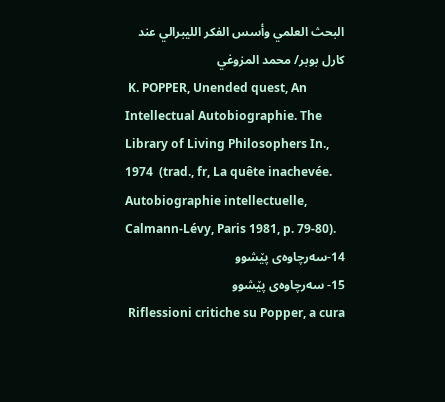البحث العلمي وأسس الفكر اللیبرالي عند كارل بوبر/ محمد المزوغي
 K. POPPER, Unended quest, An Intellectual Autobiographie. The Library of Living Philosophers In., 1974  (trad., fr, La quête inachevée. Autobiographie intellectuelle, Calmann-Lévy, Paris 1981, p. 79-80).
14-سه‌رچاوه‌ی پێشوو
15- سه‌رچاوه‌ی پێشوو
 Riflessioni critiche su Popper, a cura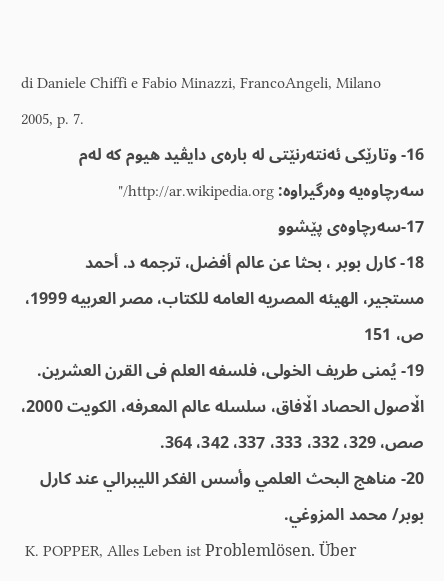di Daniele Chiffi e Fabio Minazzi, FrancoAngeli, Milano 2005, p. 7.
16- وتارێكی ئه‌نته‌رنێتی له‌ باره‌ی دایڤید هیوم كه‌ له‌م سه‌رچاوه‌یه‌ وه‌رگیراوه‌: http://ar.wikipedia.org/"
17-سه‌رچاوه‌ی پێشوو
18- كارل بوبر ، بحثا عن عالم أفضل، ترجمه‌ د. أحمد مستجیر، الهیئه‌ المصریه‌ العامه‌ للكتاب، مصر العربیه‌ 1999، ص، 151
19- یُمنی طریف الخولی، فلسفه‌ العلم فی القرن العشرین. اڵاصول الحصاد اڵافاق، سلسله‌ عالم المعرفه‌، الكویت 2000، صص، 329، 332، 333، 337، 342، 364.
20- مناهج البحث العلمي وأسس الفكر اللیبرالي عند كارل بوبر/ محمد المزوغي.
 K. POPPER, Alles Leben ist Problemlösen. Über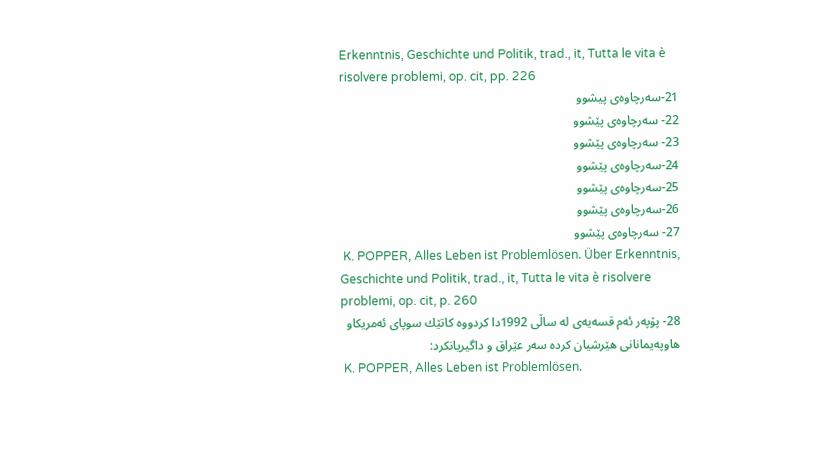Erkenntnis, Geschichte und Politik, trad., it, Tutta le vita è risolvere problemi, op. cit, pp. 226
21-سه‌رچاوه‌ی پیشوو
22- سه‌رچاوه‌ی پێشوو
23- سه‌رچاوه‌ی پێشوو
24-سه‌رچاوه‌ی پێشوو
25-سه‌رچاوه‌ی پێشوو
26-سه‌رچاوه‌ی پێشوو
27- سه‌رچاوه‌ی پێشوو
 K. POPPER, Alles Leben ist Problemlösen. Über Erkenntnis, Geschichte und Politik, trad., it, Tutta le vita è risolvere problemi, op. cit, p. 260
28- پۆپه‌ر ئه‌م قسه‌یه‌ی له‌ ساڵی 1992دا كردووه‌ كاتێك سوپای ئه‌مریكاو هاوپه‌یمانانی هێرشیان كرده‌ سه‌ر عێراق و داگیریانكرد:
 K. POPPER, Alles Leben ist Problemlösen.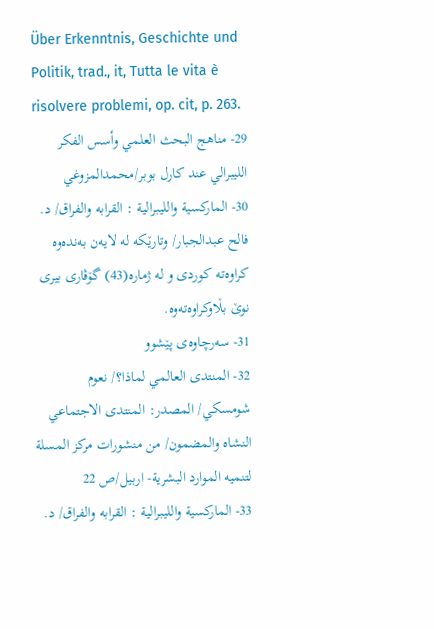Über Erkenntnis, Geschichte und Politik, trad., it, Tutta le vita è risolvere problemi, op. cit, p. 263.
29- مناهج البحث العلمي وأسس الفكر اللیبرالي عند كارل بوبر/محمدالمزوغي
30- الماركسیة‌ واللیبرالیة‌ : القرابه‌ والفراق/ د. فالح عبدالجبار/ وتارێكه‌ له‌ لایه‌ن به‌نده‌وه‌ كراوه‌ته‌ كوردی و له‌ ژماره‌(43) گۆڤاری بیری نوێ‌ بڵاوكراوه‌ته‌وه‌.
31- سه‌رچاوه‌ی پێشوو
32- المنتدی العالمي لماذا؟/ نعوم شومسكي/ المصدر: المنتدی الاجتماعي النشاه‌ والمضمون/ من منشورات مركز المسلة لتنمیه‌ الموارد البشریة- اربیل/ص 22
33- الماركسیة‌ واللیبرالیة‌ : القرابه‌ والفراق/ د.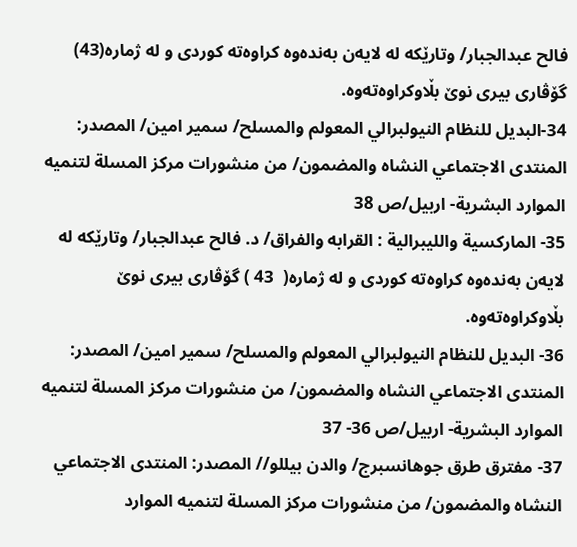فالح عبدالجبار/ وتارێكه‌ له‌ لایه‌ن به‌نده‌وه‌ كراوه‌ته‌ كوردی و له‌ ژماره‌(43) گۆڤاری بیری نوێ‌ بڵاوكراوه‌ته‌وه‌.
34-البدیل للنظام النیولبرالي المعولم والمسلح/ سمیر امین/ المصدر: المنتدی الاجتماعي النشاه‌ والمضمون/ من منشورات مركز المسلة‌ لتنمیه‌ الموارد البشریة- اربیل/ص 38
35- الماركسیة‌ واللیبرالیة‌ : القرابه‌ والفراق/ د. فالح عبدالجبار/ وتارێكه‌ له‌ لایه‌ن به‌نده‌وه‌ كراوه‌ته‌ كوردی و له‌ ژماره‌(  43 ) گۆڤاری بیری نوێ‌ بڵاوكراوه‌ته‌وه‌.
36- البدیل للنظام النیولبرالي المعولم والمسلح/ سمیر امین/ المصدر: المنتدی الاجتماعي النشاه‌ والمضمون/ من منشورات مركز المسلة‌ لتنمیه‌ الموارد البشریة‌- اربیل/ص 36- 37
37- مفترق طرق جوهانسبرج/ والدن بیللو// المصدر: المنتدی الاجتماعي النشاه‌ والمضمون/ من منشورات مركز المسلة‌ لتنمیه‌ الموارد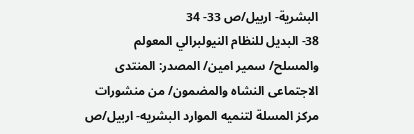البشریة‌- اربیل/ص 33- 34
38- البدیل للنظام النیولبرالي المعولم والمسلح/ سمیر امین/ المصدر: المنتدی الاجتماعی النشاه‌ والمضمون/ من منشورات مركز المسلة لتنمیه‌ الموارد البشریه‌- اربیل/ص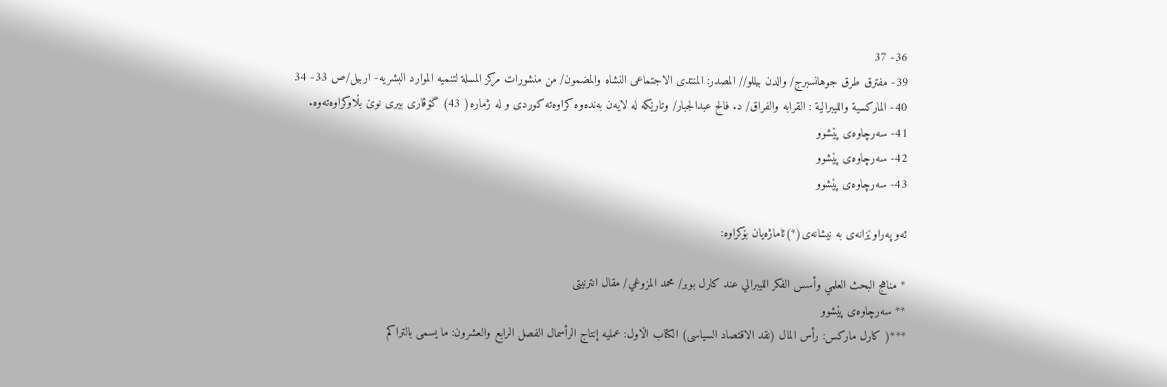36- 37
39- مفترق طرق جوهانسبرج/ والدن بیللو// المصدر: المنتدی الاجتماعی النشاه‌ والمضمون/ من منشورات مركز المسلة‌ لتنمیه‌ الموارد البشریه‌- اربیل/ص 33- 34
40- الماركسیة‌ واللیبرالیة‌ : القرابه‌ والفراق/ د. فالح عبدالجبار/ وتارێكه‌ له‌ لایه‌ن به‌نده‌وه‌ كراوه‌ته‌ كوردی و له‌ ژماره‌( 43) گۆڤاری بیری نوێ‌ بڵاوكراوه‌ته‌وه‌.
41- سه‌رچاوه‌ی پێشوو
42- سه‌رچاوه‌ی پێشوو
43- سه‌رچاوه‌ی پێشوو

ئه‌و په‌راوێزانه‌ی به‌ نیشانه‌ی(*)ئاماژه‌یان بۆكراوه‌:

* مناهج البحث العلمي وأسس الفكر اللیبرالي عند كارل بوبر/ محمد المزوغي/ مقال انترنیتی
** سه‌رچاوه‌ی پێشوو
***( كارل ماركس: رأس المال (نقد الاقتصاد السیاسی) الكتاب اڵاول: عملیه‌ إنتاج الرأسمال الفصل الرابع والعشرون: ما یسمی بالتراكم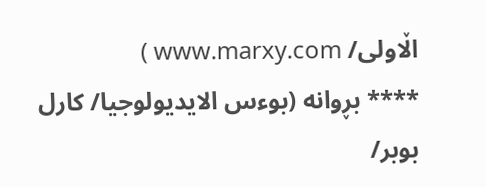اڵاولی/ www.marxy.com )
**** بڕوانه‌ (بوءس الایدیولوجیا/ كارل بوبر/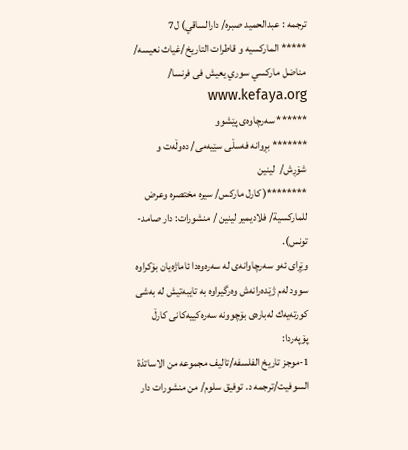ترجمه‌ : عبدالحمید صبره‌/ دارالساقي) ل7
***** الماركسیه‌ و قاطرات التاریخ/غیاث نعیسه‌/ مناضل ماركسي سوري یعیش فی فرنسا/ www.kefaya.org
****** سه‌رچاوه‌ی پێشوو
******* بڕوانه‌ فه‌سڵی سێیه‌می/ ده‌وڵه‌ت و شۆڕش/  لینین
********( كارل ماركس/ سیره‌ مختصره‌ وعرض للماركسیة‌/ فلادیمیر لینین / منشورات: دار صامد-تونس).
وێڕای ئه‌و سه‌رچاوانه‌ی له‌ سه‌ره‌وه‌دا ئاماژه‌یان بۆكراوه‌ سوود له‌م ژێده‌رانه‌ش وه‌رگیراوه‌ به‌ تایبه‌تیش له‌ به‌شی كورته‌یه‌ك له‌باره‌ی بۆچوونه‌ سه‌ره‌كییه‌كانی كارڵ پۆپه‌ردا:
1-موجز تاریخ الفلسفه‌/تالیف مجموعه‌ من الاساتذة‌ السوفیت/ترجمه‌ د. توفیق سلوم/ من منشورات دار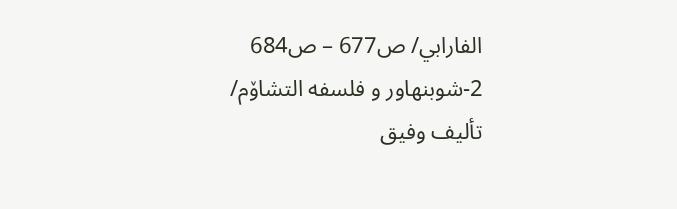الفارابي/ ص677 – ص684
2-شوبنهاور و فلسفه‌ التشاۆم/ تألیف وفیق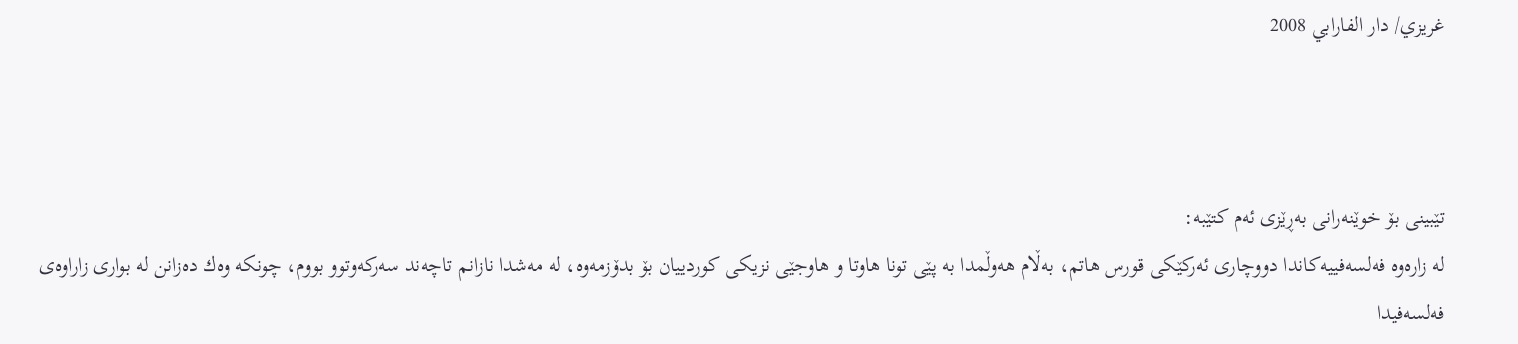غریزي/ دار الفارابي 2008



تێبینی بۆ خوێنه‌رانی به‌ڕێزی ئه‌م كتێبه‌:
له‌ زاره‌وه‌ فه‌لسه‌فییه‌كاندا دووچاری ئه‌ركێكی قورس هاتم، به‌ڵام هه‌وڵمدا به‌ پێی تونا هاوتا و هاوجێی نزیكی كوردییان بۆ بدۆزمه‌وه‌، له‌ مه‌شدا نازانم تاچه‌ند سه‌ركه‌وتوو بووم، چونكه‌ وه‌ك ده‌زانن له‌ بواری زاراوه‌ی فه‌لسه‌فیدا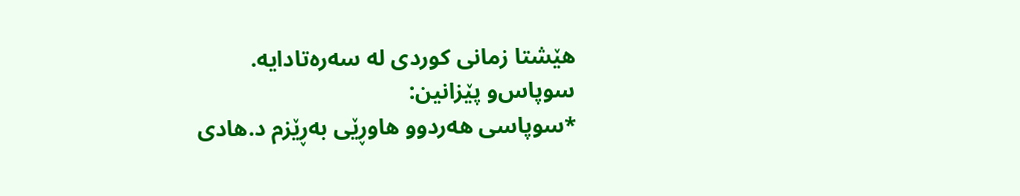هێشتا زمانی كوردی له‌ سه‌ره‌تادایه‌.
سوپاس‌و پێزانین:
*سوپاسی هه‌ردوو هاوڕێی به‌ڕێزم د.هادی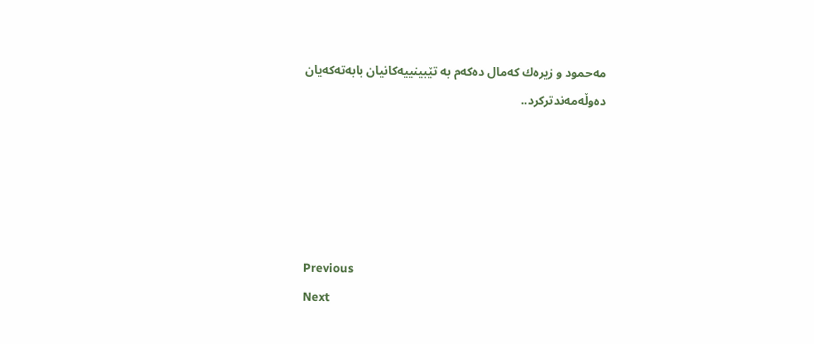مه‌حمود و زیره‌ك كه‌مال ده‌كه‌م به‌ تێبینییه‌كانیان بابه‌ته‌كه‌یان ده‌وڵه‌مه‌ندتركرد..





Previous
Next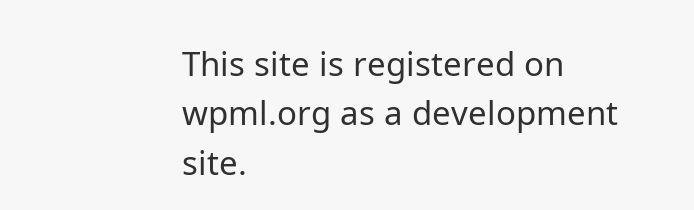This site is registered on wpml.org as a development site.